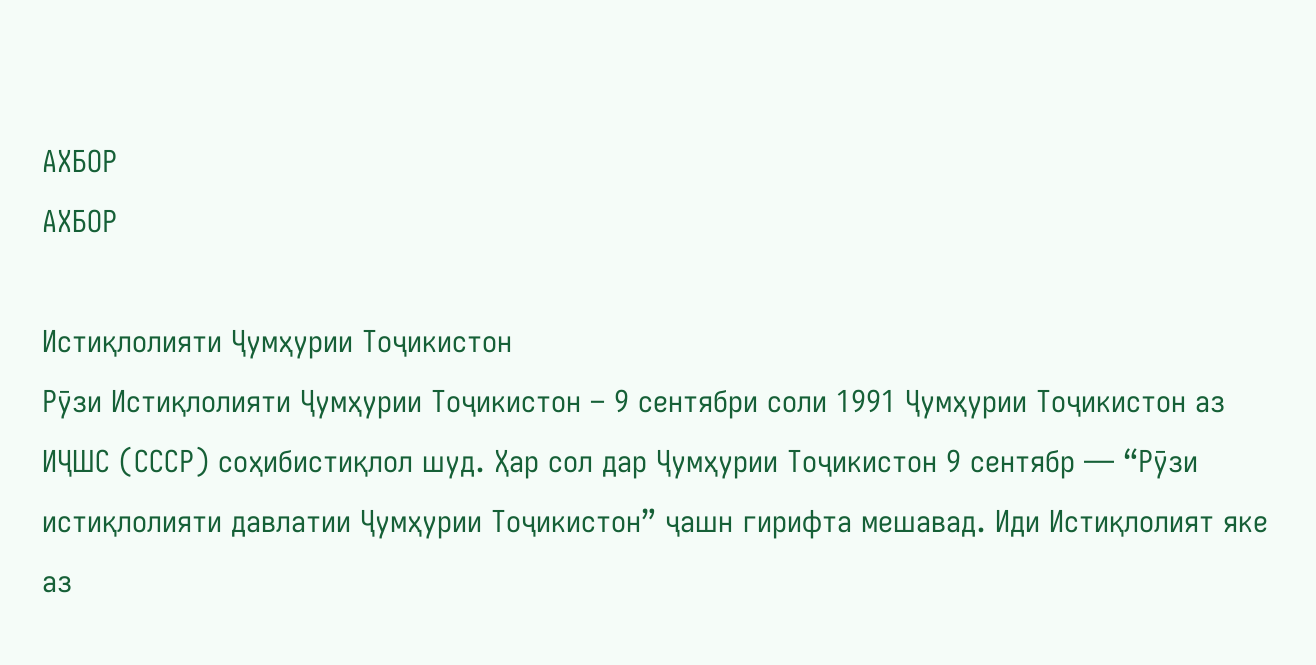АХБОР
АХБОР

Истиқлолияти Ҷумҳурии Тоҷикистон
Рӯзи Истиқлолияти Ҷумҳурии Тоҷикистон – 9 сентябри соли 1991 Ҷумҳурии Тоҷикистон аз ИҶШС (СССР) соҳибистиқлол шуд. Ҳар сол дар Ҷумҳурии Тоҷикистон 9 сентябр — “Рӯзи истиқлолияти давлатии Ҷумҳурии Тоҷикистон” ҷашн гирифта мешавад. Иди Истиқлолият яке аз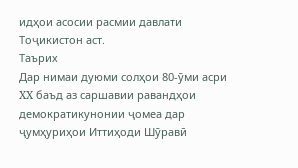идҳои асосии расмии давлати Тоҷикистон аст.
Таърих
Дар нимаи дуюми солҳои 80-ӯми асри XX баъд аз саршавии равандҳои демократикунонии ҷомеа дар ҷумҳуриҳои Иттиҳоди Шӯравӣ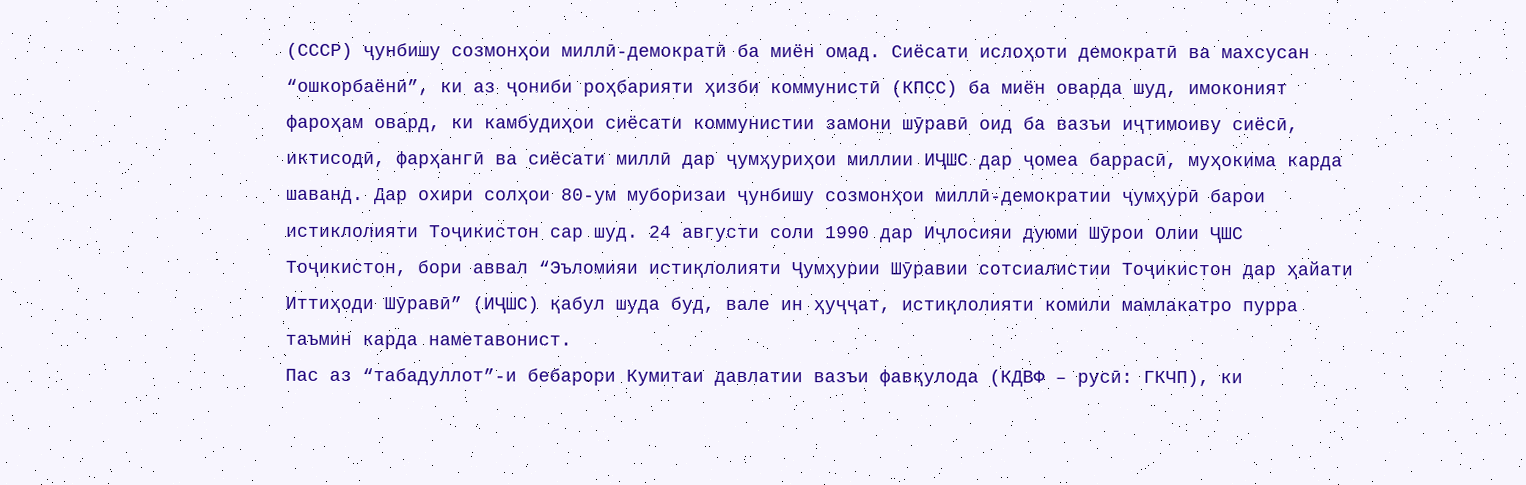(СССР) ҷунбишу созмонҳои миллӣ-демократӣ ба миён омад. Сиёсати ислоҳоти демократӣ ва махсусан “ошкорбаёнӣ”, ки аз ҷониби роҳбарияти ҳизби коммунистӣ (КПСС) ба миён оварда шуд, имоконият фароҳам овард, ки камбудиҳои сиёсати коммунистии замони шӯравӣ оид ба вазъи иҷтимоиву сиёсӣ, иктисодӣ, фарҳангӣ ва сиёсати миллӣ дар ҷумҳуриҳои миллии ИҶШС дар ҷомеа баррасӣ, муҳокима карда шаванд. Дар охири солҳои 80-ум муборизаи ҷунбишу созмонҳои миллӣ-демократии ҷумҳурӣ барои истиклолияти Тоҷикистон сар шуд. 24 августи соли 1990 дар Иҷлосияи дуюми Шӯрои Олии ҶШС Тоҷикистон, бори аввал “Эъломияи истиқлолияти Ҷумҳурии Шӯравии сотсиалистии Тоҷикистон дар ҳайати Иттиҳоди Шӯравӣ” (ИҶШС) қабул шуда буд, вале ин ҳуҷҷат, истиқлолияти комили мамлакатро пурра таъмин карда наметавонист.
Пас аз “табадуллот”-и бебарори Кумитаи давлатии вазъи фавқулода (КДВФ – русӣ: ГКЧП), ки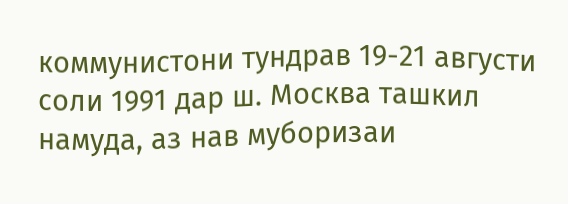коммунистони тундрав 19-21 августи соли 1991 дар ш. Москва ташкил намуда, аз нав муборизаи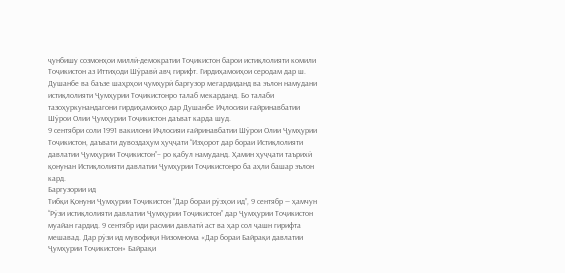ҷунбишу созмонҳои миллӣ-демократии Тоҷикистон барои истиқлолияти комили Тоҷикистон аз Иттиҳоди Шӯравӣ авҷ гирифт. Гирдиҳамоиҳои серодам дар ш. Душанбе ва баъзе шаҳрҳои ҷумҳурӣ баргузор мегардиданд ва эълон намудани истиқлолияти Ҷумҳурии Тоҷикистонро талаб мекарданд. Бо талаби тазоҳуркунандагони гирдиҳамоиҳо дар Душанбе Иҷлосияи ғайринавбатии Шӯрои Олии Ҷумҳурии Тоҷикистон даъват карда шуд.
9 сентябри соли 1991 вакилони Иҷлосияи ғайринавбатии Шӯрои Олии Ҷумҳурии Тоҷикистон, даъвати дувоздаҳум ҳуҷҷати “Изҳорот дар бораи Истиқлолияти давлатии Ҷумҳурии Тоҷикистон”– ро қабул намуданд. Ҳамин ҳуҷҷати таърихӣ қонунан Истиқлолияти давлатии Ҷумҳурии Тоҷикистонро ба аҳли башар эълон кард.
Баргузории ид
Тибқи Қонуни Ҷумҳурии Тоҷикистон “Дар бораи рӯзҳои ид”, 9 сентябр — ҳамчун “Рӯзи истиқлолияти давлатии Ҷумҳурии Тоҷикистон” дар Ҷумҳурии Тоҷикистон муайан гардид. 9 сентябр иди расмии давлатӣ аст ва ҳар сол ҷашн гирифта мешавад. Дар рӯзи ид мувофиқи Низомнома «Дар бораи Байрақи давлатии Ҷумҳурии Тоҷикистон» Байрақи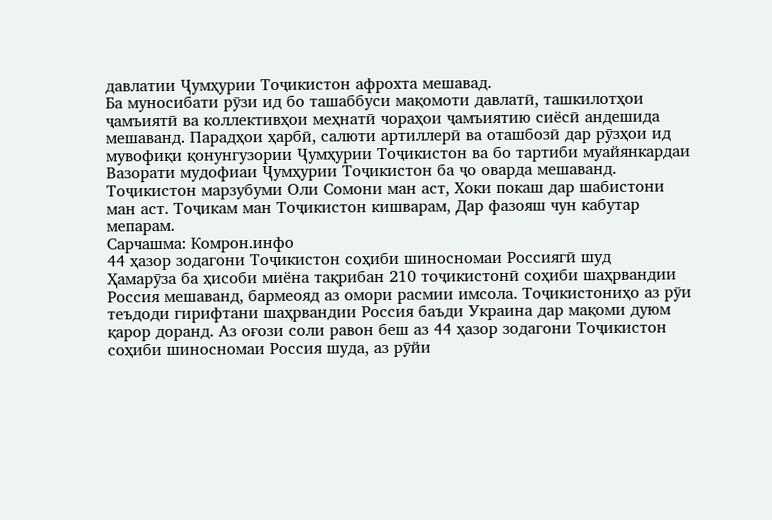давлатии Ҷумҳурии Тоҷикистон афрохта мешавад.
Ба муносибати рӯзи ид бо ташаббуси мақомоти давлатӣ, ташкилотҳои ҷамъиятӣ ва коллективҳои меҳнатӣ чораҳои ҷамъиятию сиёсӣ андешида мешаванд. Парадҳои ҳарбӣ, салюти артиллерӣ ва оташбозӣ дар рӯзҳои ид мувофиқи қонунгузории Ҷумҳурии Тоҷикистон ва бо тартиби муайянкардаи Вазорати мудофиаи Ҷумҳурии Тоҷикистон ба ҷо оварда мешаванд. Тоҷикистон марзубуми Оли Сомони ман аст, Хоки покаш дар шабистони ман аст. Тоҷикам ман Тоҷикистон кишварам, Дар фазояш чун кабутар мепарам.
Сарчашма: Комрон.инфо
44 ҳазор зодагони Тоҷикистон соҳиби шиносномаи Россиягӣ шуд
Ҳамарӯза ба ҳисоби миёна тақрибан 210 тоҷикистонӣ соҳиби шаҳрвандии Россия мешаванд, бармеояд аз омори расмии имсола. Тоҷикистониҳо аз рӯи теъдоди гирифтани шаҳрвандии Россия баъди Украина дар мақоми дуюм қарор доранд. Аз оғози соли равон беш аз 44 ҳазор зодагони Тоҷикистон соҳиби шиносномаи Россия шуда, аз рӯйи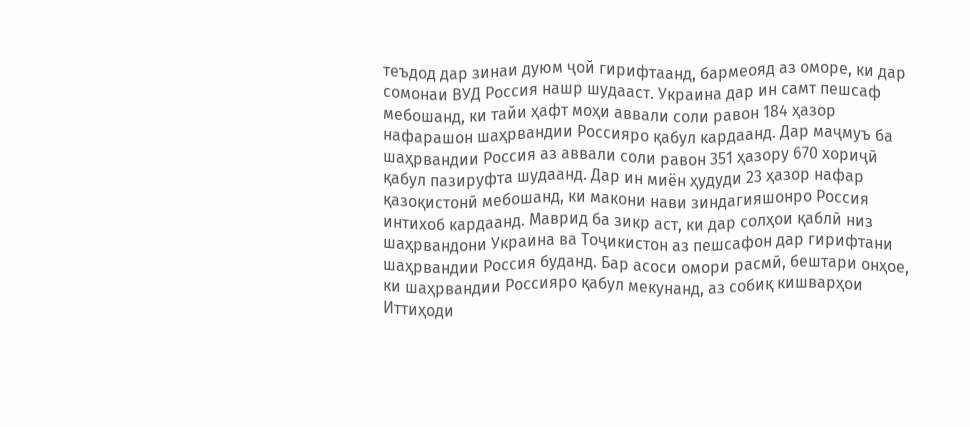теъдод дар зинаи дуюм ҷой гирифтаанд, бармеояд аз оморе, ки дар сомонаи ВУД Россия нашр шудааст. Украина дар ин самт пешсаф мебошанд, ки тайи ҳафт моҳи аввали соли равон 184 ҳазор нафарашон шаҳрвандии Россияро қабул кардаанд. Дар маҷмуъ ба шаҳрвандии Россия аз аввали соли равон 351 ҳазору 670 хориҷӣ қабул пазируфта шудаанд. Дар ин миён ҳудуди 23 ҳазор нафар қазоқистонӣ мебошанд, ки макони нави зиндагияшонро Россия интихоб кардаанд. Маврид ба зикр аст, ки дар солҳои қаблӣ низ шаҳрвандони Украина ва Тоҷикистон аз пешсафон дар гирифтани шаҳрвандии Россия буданд. Бар асоси омори расмӣ, бештари онҳое, ки шаҳрвандии Россияро қабул мекунанд, аз собиқ кишварҳои Иттиҳоди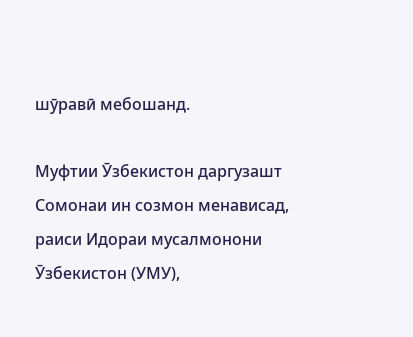шӯравӣ мебошанд.

Муфтии Ӯзбекистон даргузашт
Сомонаи ин созмон менависад, раиси Идораи мусалмонони Ӯзбекистон (УМУ),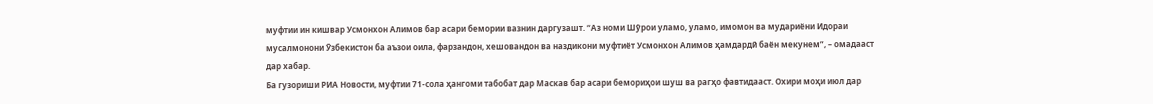муфтии ин кишвар Усмонхон Алимов бар асари бемории вазнин даргузашт. “Аз номи Шӯрои уламо, уламо, имомон ва мудариёни Идораи мусалмонони Ӯзбекистон ба аъзои оила, фарзандон, хешовандон ва наздикони муфтиёт Усмонхон Алимов ҳамдардӣ баён мекунем”, – омадааст дар хабар.
Ба гузориши РИА Новости, муфтии 71-сола ҳангоми табобат дар Маскав бар асари бемориҳои шуш ва рагҳо фавтидааст. Охири моҳи июл дар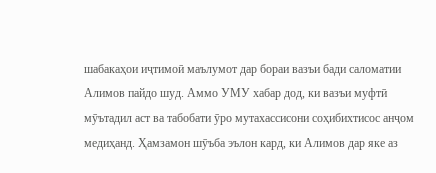шабакаҳои иҷтимоӣ маълумот дар бораи вазъи бади саломатии Алимов пайдо шуд. Аммо УМУ хабар дод, ки вазъи муфтӣ мӯътадил аст ва табобати ӯро мутахассисони соҳибихтисос анҷом медиҳанд. Ҳамзамон шӯъба эълон кард, ки Алимов дар яке аз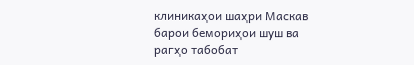клиникаҳои шаҳри Маскав барои бемориҳои шуш ва рагҳо табобат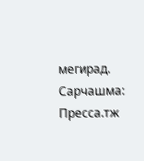мегирад. Сарчашма: Пресса.тж